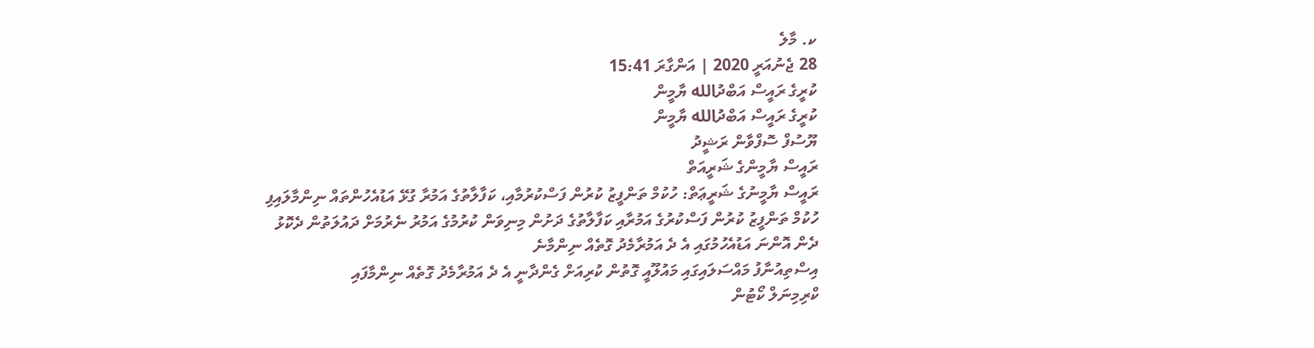ކ. މާލެ
28 ޖެނުއަރީ 2020 | އަންގާރަ 15:41
ކުރީގެ ރައީސް އަބްދުالله ޔާމީން
ކުރީގެ ރައީސް އަބްދުالله ޔާމީން
ޔޫސުފް ސޮފްވާން ރަޝީދު
ރައީސް ޔާމީންގެ ޝަރީއަތް
ރައީސް ޔާމީނުގެ ޝަރީޢަތް: ހުކުމް ތަންފީޒު ކުރުން ފަސްކުރުމާއި، ކަފާލާތުގެ އަމުރާ ގުޅޭ އަޑުއެހުންތައް ނިންމާލައިފި
ހުކުމް ތަންފީޒު ކުރުން ފަސްކުރުގެ އަމުރާއި ކަފާލާތުގެ ދަށުން މިނިވަން ކުރުމުގެ އަމުރު ނެރުމަށް ދައުލަތުން ދެކޮޅު
ދެން އޮންނަ އަޑުއެހުމުގައި އެ ދެ އަމުރާމެދު ގޮތެއް ނިންމާނެ
އިސްތިއުނާފު މައްސަލައިގައި މައުލޫއީ ގޮތުން ކުރިއަށް ގެންދާނީ އެ ދެ އަމުރާމެދު ގޮތެއް ނިންމާފައި
ކްރިމިނަލް ކޯޓުން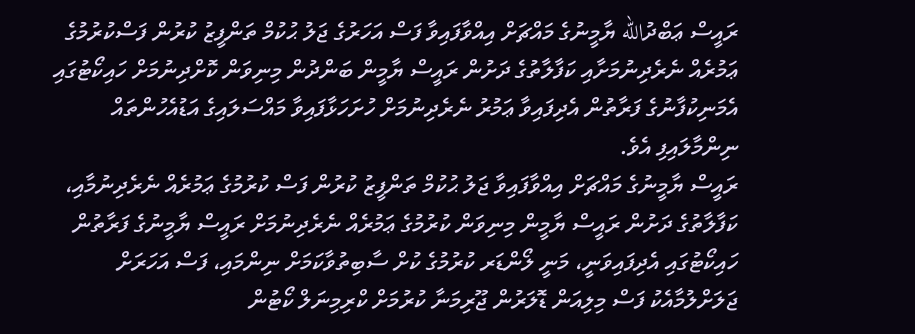ރައީސް ޢަބްދުالله ޔާމީނުގެ މައްޗަށް އިއްވާފައިވާ ފަސް އަހަރުގެ ޖަލު ޙުކުމް ތަންފީޒު ކުރުން ފަސްކުރުމުގެ ޢަމުރެއް ނެރެދިނުމަށާއި ކަފާލާތުގެ ދަށުން ރައީސް ޔާމީން ބަންދުން މިނިވަން ކޮށްދިނުމަށް ހައިކޯޓުގައި އެމަނިކުފާނުގެ ފަރާތުން އެދިފައިވާ ޢަމުރު ނެރެދިނުމަށް ހުށަހަޅާފައިވާ މައްސަލައިގެ އަޑުއެހުންތައް ނިންމާލައިފި އެވެ.
ރައީސް ޔާމީނުގެ މައްޗަށް އިއްވާފައިވާ ޖަލު ޙުކުމް ތަންފީޒު ކުރުން ފަސް ކުރުމުގެ ޢަމުރެއް ނެރެދިނުމާއި، ކަފާލާތުގެ ދަށުން ރައީސް ޔާމީން މިނިވަން ކުރުމުގެ ޢަމުރެއް ނެރެދިނުމަށް ރައީސް ޔާމީނުގެ ފަރާތުން ހައިކޯޓުގައި އެދިފައިވަނީ، މަނީ ލޯންޑަރ ކުރުމުގެ ކުށް ސާބިތުވާކަމަށް ނިންމައި، ފަސް އަހަރަށް ޖަލަށްލުމާއެކު ފަސް މިލިއަން ޑޮލަރުން ޖޫރިމަނާ ކުރުމަށް ކްރިމިނަލް ކޯޓުން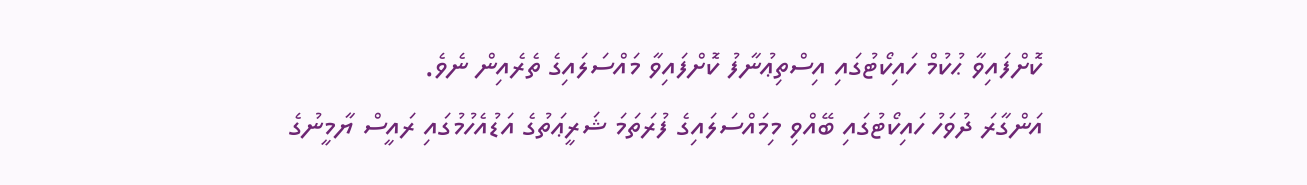ކޮށްފައިވާ ޙުކުމް ހައިކޯޓުގައި އިސްތިޢުނާފު ކޮށްފައިވާ މައްސަލައިގެ ތެރެއިން ނެވެ.
އަންގާރަ ދުވަހު ހައިކޯޓުގައި ބޭއްވި މިމައްސަލައިގެ ފުރަތަމަ ޝަރީޢަތުގެ އަޑުއެހުމުގައި ރައީސް ޔާމީނުގެ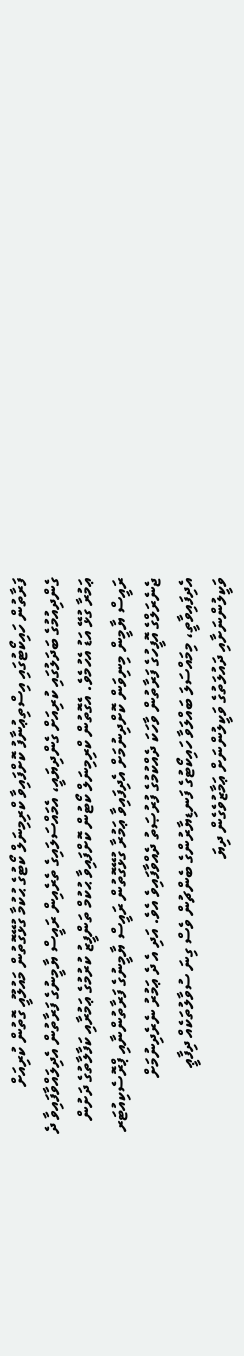ފަރާތުން ހައިކޯޓުގައި އިސްތިޢުނާފު ކޮށްފައިވާ ކްރިމިނަލް ކޯޓުގެ ޙުކުމާ ގުޅޭގޮތުން މައުލޫއީ ގޮތުން ކުރިއަށް ގެންދިއުމުގެ ބަދަލުގައި ކުރިއަށް ގެންދިޔައީ، އެމައްސަލައިގެ ތެރެއިން ރައީސް ޔާމީނުގެ ފަރާތުން އެދިލައްވާފައިވާ ދެ ޢަމުރާ ގުޅޭ އަޑު އެހުމެވެ. އެގޮތުން ކްރިމިނަލް ކޯޓުން ކޮށްފައިވާ ޙުކުމް ތަންފީޒު ކުރުމުގެ ޢަމުރާއި ކަފާލާތުގެ ދަށުން ރައީސް ޔާމީން މިނިވަން ކޮށްދިނުމަށް އެދިފައިވާ ޢަމުރާ ގުޅޭގޮތުން ރައީސް ޔާމީނުގެ ފަރާތުންނާއި ޕްރޮސެކިއުޓަރ ޖެނެރަލްގެ އޮފީހުގެ ފަރާތުން ވާހަކަ ދެއްކުމުގެ ފުރުޞަތު ދެއްވާފައިވެ އެވެ. އަދި އެ ދެ ޢަމުރު ނެރެދިނުމަށް އެދިފައިވާތީ، މިމައްސަލަ ބައްލަވާ ހައިކޯޓުގެ ފަނޑިޔާރުންގެ ބެންޗުން ވެސް ގިނަ ސުވާލުތަކެއް ދިފާޢީ ވަކީލުންނަށާއި ދައުލަތުގެ ވަކީލުންނަށް ޢަމާޒުވެގެން ދިޔަ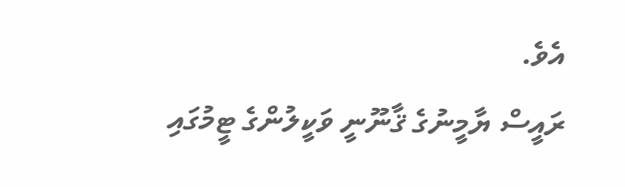އެވެ.
ރައީސް ޔާމީނުގެ ޤާނޫނީ ވަކީލުންގެ ޓީމުގައި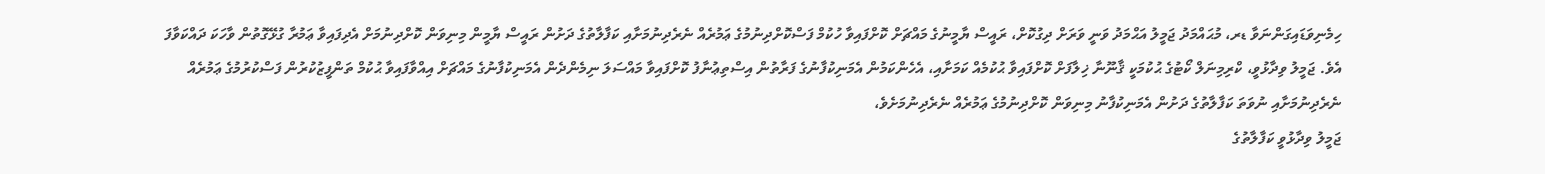ހިމެނިވަޑައިގަންނަވާ ޑރ، މުޙައްމަދު ޖަމީލު އަޙްމަދު ވަނީ ވަރަށް ދިގުކޮށް، ރައީސް ޔާމީނުގެ މައްޗަށް ކޮށްފައިވާ ހުކުމް ފަސްކޮށްދިނުމުގެ ޢަމުރެއް ނެރެދިނުމަށާއި ކަފާލާތުގެ ދަށުން ރައީސް ޔާމީން މިނިވަން ކޮށްދިނުމަށް އެދިފައިވާ ޢަމުރާ ގުޅޭގޮތުން ވާހަކަ ދައްކަވާފަ އެވެ. ޖަމީލު ވިދާޅުވީ، ކްރިމިނަލް ކޯޓުގެ ޙުކުމަކީ ޤާނޫނާ ޚިލާފަށް ކޮށްފައިވާ ޙުކުމެއް ކަމަށާއި، އެހެންކަމުން އެމަނިކުފާނުގެ ފަރާތުން އިސްތިޢުނާފު ކޮށްފައިވާ މައްސަލަ ނިމެންދެން އެމަނިކުފާނުގެ މައްޗަށް އިއްވާފައިވާ ޙުކުމް ތަންފީޒުކުރުން ފަސްކުރުމުގެ ޢަމުރެއް ނެރެދިނުމަށާއި ނުވަތަ ކަފާލާތުގެ ދަށުން އެމަނިކުފާނު މިނިވަން ކޮށްދިނުމުގެ ޢަމުރެއް ނެރެދިނުމަށެވެ،
ޖަމީލު ވިދާޅުވީ ކަފާލާތުގެ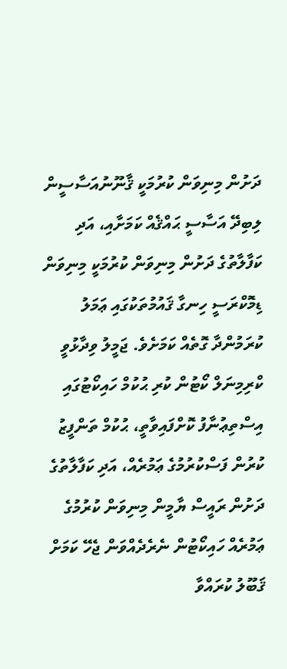ދަށުން މިނިވަން ކުރުމަކީ ޤާނޫނުއަސާސީން ލިބިދޭ އަސާސީ ޙައްޤެއް ކަމަށާއި، އަދި ކަފާލާތުގެ ދަށުން މިނިވަން ކުރުމަކީ މިނިވަން ޑިމޮކްރަސީ ހިނގާ ޤައުމުތަކުގައި ޢަމަލު ކުރަމުންދާ ގޮތެއް ކަމަށެވެ. ޖަމީލު ވިދާޅުވީ ކްރިމިނަލް ކޯޓުން ކުރި ޙުކުމް ހައިކޯޓުގައި އިސްތިޢުނާފު ކޮށްފައިވާތީ، ޙުކުމް ތަންފީޒު ކުރުން ފަސްކުރުމުގެ ޢަމުރެއް، އަދި ކަފާލާތުގެ ދަށުން ރައީސް ޔާމީން މިނިވަން ކުރުމުގެ ޢަމުރެއް ހައިކޯޓުން ނެރެދެއްވަން ޖެހޭ ކަމަށް ޤަބޫލު ކުރައްވާ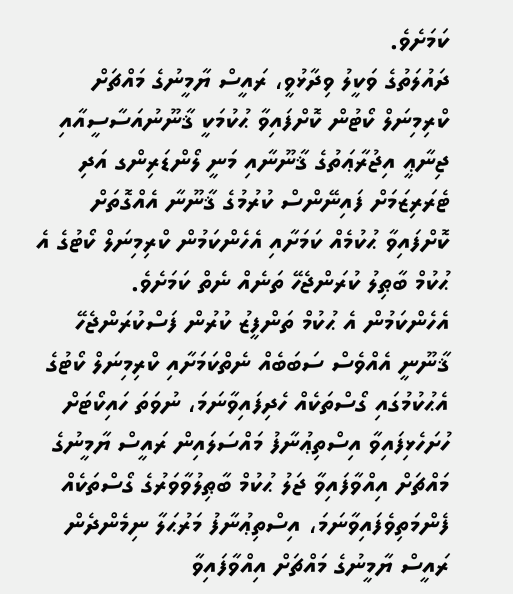ކަމަށެވެ.
ދައުލަތުގެ ވަކީލު ވިދާޅުވީ، ރައީސް ޔާމީނުގެ މައްޗަށް ކްރިމިނަލް ކޯޓުން ކޮށްފައިވާ ޙުކުމަކީ ޤާނޫނުއަސާސީއާއި ޖިނާޢީ އިޖުރާޢަތުގެ ޤާނޫނާއި މަނީ ލޯންޑަރިންގ އަދި ޓެރަރިޒަމަށް ފައިނޭންސް ކުރުމުގެ ޤާނޫނާ އެއްގޮތަށް ކޮށްފައިވާ ޙުކުމެއް ކަމަށާއި އެހެންކަމުން ކްރިމިނަލް ކޯޓުގެ އެ ޙުކުމް ބާޠިލު ކުރަންޖެހޭ ތަނެއް ނެތް ކަމަށެވެ.
އެހެންކަމުން އެ ޙުކުމް ތަންފީޒު ކުރުން ފަސްކުރަންޖެހޭ ޤާނޫނީ އެއްވެސް ސަބަބެއް ނެތްކަމަށާއި ކްރިމިނަލް ކޯޓުގެ އެޙުކުމުގައި ގޯސްތަކެއް ހެދިފައިވާނަމަ، ނުވަތަ ހައިކޯޓަށް ހުށަހެޅިފައިވާ އިސްތިޢުނާފު މައްސަލައިން ރައީސް ޔާމީނުގެ މައްޗަށް އިއްވާފައިވާ ޖަލު ޙުކުމް ބާޠިލުވާވަރުގެ ގޯސްތަކެއް ފެންމަތިވެފައިވާނަމަ، އިސްތިޢުނާފު މަރުޙަލާ ނިމެންދެން ރައީސް ޔާމީނުގެ މައްޗަށް އިއްވާފައިވާ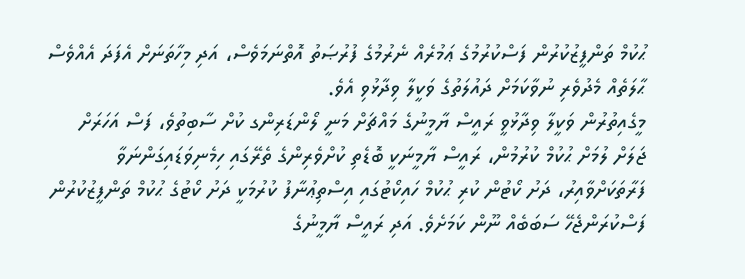ޙުކުމް ތަންފީޒުކުރުން ފަސްކުރުމުގެ ޢަމުރެއް ނެރުމުގެ ފުރުޞަތު އޮތްނަމަވެސް، އަދި މިހާތަނަށް އެފަދަ އެއްވެސް ޙާލަތެއް މެދުވެރި ނުވާކަމަށް ދައުލަތުގެ ވަކީލާ ވިދާޅުވި އެވެ.
މީގެއިތުރުން ވަކީލާ ވިދާޅުވީ ރައީސް ޔާމީނުގެ މައްޗަށް މަނީ ލޯންޑަރިންގ ކުށް ސާބިތުވެ، ފަސް އަހަރަށް ޖަލަށް ލުމަށް ޙުކުމް ކުރުމުން، ރައީސް ޔާމީނަކީ ބޮޑެތި ކުށްވެރިންގެ ތެރޭގައި ހިމެނިވަޑައިގަންނަވާ ފަރާތަކަށްވާއިރު، ދަށު ކޯޓުން ކުރި ޙުކުމް ހައިކޯޓުގައި އިސްތިޢުނާފު ކުރުމަކީ ދަށު ކޯޓުގެ ޙުކުމް ތަންފީޒުކުރުން ފަސްކުރަންޖެހޭ ސަބަބެއް ނޫން ކަމަށެވެ. އަދި ރައީސް ޔާމީނުގެ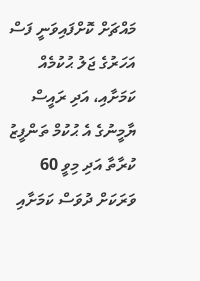މައްޗަށް ކޮށްފައިވަނީ ފަސް އަހަރުގެ ޖަލު ޙުކުމެއް ކަމަށާއި، އަދި ރައީސް ޔާމީނުގެ އެ ޙުކުމް ތަންފީޒު ކުރާތާ އަދި މިވީ 60 ވަރަކަށް ދުވަސް ކަމަށާއި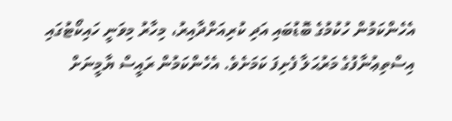އެހެންކަމުން ހުކުމުގެ ބޮޑުބައި އަދި ކުރިއަށްދާއިރު، މިހާރު މިވަނީ ހައިކޯޓުގައި އިސްތިޢުނާފުގެ މަރުޙަލާ ފެށިފަ ކަމަށެވެ. އެހެންކަމުން ރައީސް ޔާމީނަށް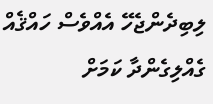ލިބިދެންޖެހޭ އެއްވެސް ހައްޤެއް ގެއްލިގެންދާ ކަމަށް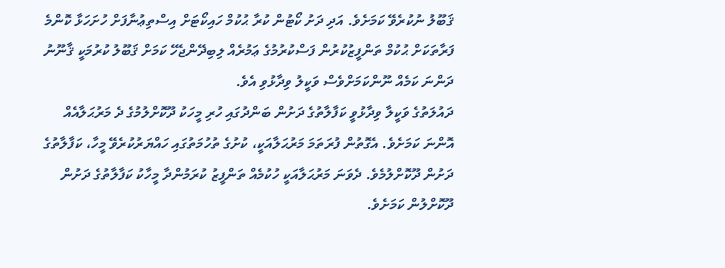ޤަބޫލު ނުކުރެވޭ ކަމަށެވެ. އަދި ދަށު ކޯޓުން ކުރާ ޙުކުމް ހައިކޯޓަށް އިސްތިޢުނާފަށް ހުށަހަޅާ ކޮންމެ ފަރާތަކަށް ޙުކުމް ތަންފީޒުކުރުން ފަސްކުރުމުގެ ޢަމުރެއް ލިބިދޭންޖެހޭ ކަމަށް ޤަބޫލު ކުރުމަކީ ޤާނޫނު ދަންނަ ކަމެއް ނޫންކަމަށްވެސް ވަކީލު ވިދާޅުވި އެވެ.
ދައުލަތުގެ ވަކީލާ ވިދާޅުވީ ކަފާލާތުގެ ދަށުން ބަންދުގައި ހުރި މީހަކު ދޫކޮށްލުމުގެ ދެ މަރުޙަލާއެއް އޮންނަ ކަމަށެވެ. އެގޮތުން ފުރަތަމަ މަރުޙަލާއަކީ، ކުށުގެ ތުހުމަތުގައި ހައްޔަރުކުރެވޭ މީހާ، ކަފާލާތުގެ ދަށުން ދޫކޮށްލުމެވެ. ދެވަނަ މަރުޙަލާއަކީ ހުކުމެއް ތަންފީޒު ކުރަމުންދާ މީހާކު ކަފާލާތުގެ ދަށުން ދޫކޮށްލުން ކަމަށެވެ.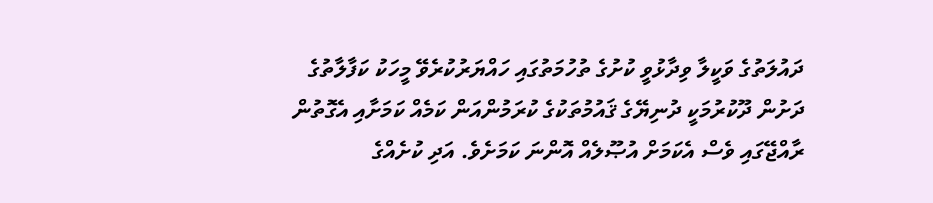ދައުލަތުގެ ވަކީލާ ވިދާޅުވީ ކުށުގެ ތުހުމަތުގައި ހައްޔަރުކުރެވޭ މީހަކު ކަފާލާތުގެ ދަށުން ދޫކުރުމަކީ ދުނިޔޭގެ ޤައުމުތަކުގެ ކުރަމުންއަން ކަމެއް ކަމަށާއި އެގޮތުން ރާއްޖޭގައި ވެސް އެކަމަށް އުޞޫލެއް އޮންނަ ކަމަށެވެ. އަދި ކުށެއްގެ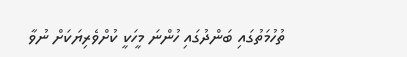ތުހުމަތުގައި ބަންދުގައި ހުންނަ މީހަކީ ކުށްވެރިޔަކަށް ނުވާ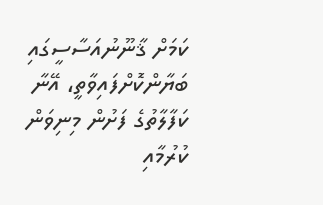ކަމަށް ޤާނޫނުއަސާސީގައި ބަޔާންކޮށްފައިވާތީ، އޭނާ ކަފާލާތުގެ ފަށުން މިނިވަން ކުރުމާއި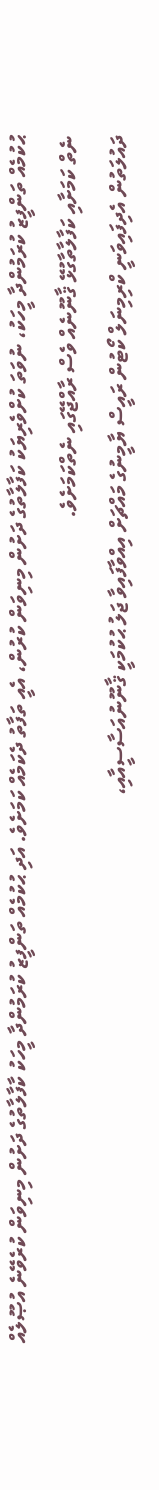ޙުކުމެއް ތަންފީޒު ކުރަމުންދާ މީހަކު، ނުވަތަ ކުށްވެރިޔަކު ކަފާލާތުގެ ދަށުން މިނިވަން ކުރުން، އެއީ ތަފާތު ދެކަމެއް ކަމަށެވެ. އަދި ޙުކުމެއް ތަންފީޒު ކުރަމުންދާ މީހަކު ކާފާލާތުގެ ދަށުން މިނިވަން ކުރެވޭނެ އުޞޫލެއް ނެތް ކަމަށާއި ކަފާލާތާގުޅޭ ޤާނޫނެއް ވެސް ރާއްޖޭގައި ނެތްކަމަށެވެ.
ދައުލަތުން އެދިފައިވަނީ ކްރިމިނަލް ކޯޓުން ރައީސް ޔާމީނުގެ މައްޗަށް އިއްވާފައިވާ ޖަލު ޙުކުމަކީ ޤާނޫނުއަސާސީއާއި،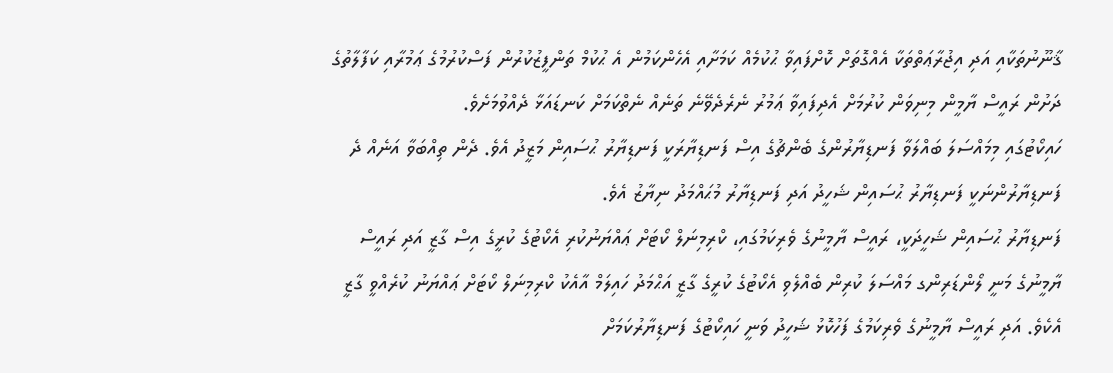ޤާނޫނުތަކާއި އަދި އިޖުރާޢަތްތަކާ އެއްގޮތަށް ކޮށްފައިވާ ޙުކުމެއް ކަމަށާއި އެހެންކަމުން އެ ޙުކުމް ތަންފީޒުކުރުން ފަސްކުރުމުގެ ޢަމުރާއި ކަފާލާތުގެ ދަށުން ރައީސް ޔާމީން މިނިވަން ކުރުމަށް އެދިފައިވާ ޢަމުރު ނެރެދެވޭނެ ތަނެއް ނެތްކަމަށް ކަނޑައަޅާ ދެއްވުމަށެވެ.
ހައިކޯޓުގައި މިމައްސަލަ ބައްލަވާ ފަނޑިޔާރުންގެ ބެންޗުގެ އިސް ފަނޑިޔާރަކީ ފަނޑިޔާރު ޙުސައިން މަޒީދު އެވެ. ދެން ތިއްބަވާ އަނެއް ދެ ފަނޑިޔާރުންނަކީ ފަނޑިޔާރު ޙުސައިން ޝަހީދު އަދި ފަނޑިޔާރު މުޙައްމަދު ނިޔާޒު އެވެ.
ފަނޑިޔާރު ޙުސައިން ޝަހީދަކީ، ރައީސް ޔާމީނުގެ ވެރިކަމުގައި، ކްރިމިނަލް ކޯޓަށް ޢައްޔަނުކުރި އެކޯޓުގެ ކުރީގެ އިސް ގާޒީ އަދި ރައީސް ޔާމީނުގެ މަނީ ލޯންޑަރިންގ މައްސަލަ ކުރިން ބެއްލެވި އެކޯޓުގެ ކުރީގެ ގާޒީ އަޙްމަދު ހައިލަމް އާއެކު ކްރިމިނަލް ކޯޓަށް ޢައްޔަނު ކުރެއްވީ ގާޒީ އެކެވެ. އަދި ރައީސް ޔާމީނުގެ ވެރިކަމުގެ ފަހުކޮޅު ޝަހީދު ވަނީ ހައިކޯޓުގެ ފަނޑިޔާރުކަމަށް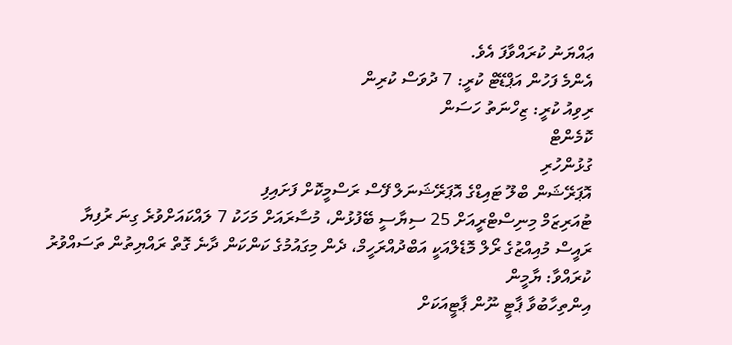ޢައްޔަނު ކުރައްވާފަ އެވެ.
އެންމެ ފަހުން އަޕްޑޭޓް ކުރީ: 7 ދުވަސް ކުރިން
ރިވިއު ކުރީ: ޒިހްނަތު ހަސަން
ކޮމެންޓް
ގުޅުންހުރި
އޮޕަރޭޝަން ބްލޫ ޓައިޑްގެ އޮޕަރޭޝަނަލް ފޭސް ރަސްމީކޮށް ފަށައިފި
ޓުއަރިޒަމް މިނިސްޓްރީއަށް 25 ސިޔާސީ ބޭފުޅުން، މުސާރައަށް މަހަކު 7 ލައްކައަށްވުރެ ގިނަ ރުފިޔާ
ރައީސް މުއިއްޒުގެ ރޯލް މޮޑެލްއަކީ އަބްދުއްރަހީމް، ދެން މިގައުމުގެ ކަންކަން ދާނެ ގޮތް ރައްޔިތުން ތަސައްވުރު ކުރައްވާ: ޔާމީން
އިންތިހާބުވާ ޕާޓީ ނޫން ޕާޓީއަކަށް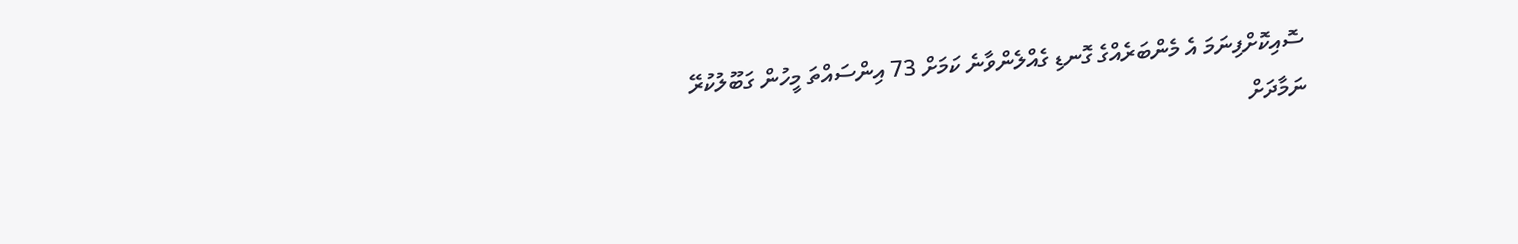ސޮއިކޮށްފިނަމަ އެ މެންބަރެއްގެ ގޮނޑި ގެއްލެންވާނެ ކަމަށް 73 އިންސައްތަ މީހުން ގަބޫލުކުރޭ
ނަމާދަށް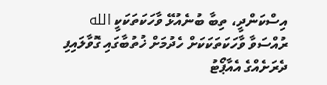އިސްކަންދީ، ތިބާ ބުނެއުޅޭ ވާހަކަތަކަކީ الله ރުއްސަވާ ވާހަކަތަކަކަށް ހެދުމަށް ޚުތުބާގައި ގޮވާލައިފި
ދެރަށެއްގެ އެއާޕޯޓު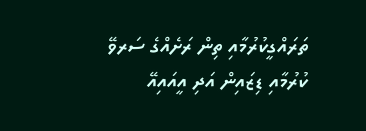ތަރައްގީކުރުމާއި ތިން ރަށެއްގެ ސަރވޭ ކުރުމާއި ޑިޒައިން އަދި އީއައިއޭ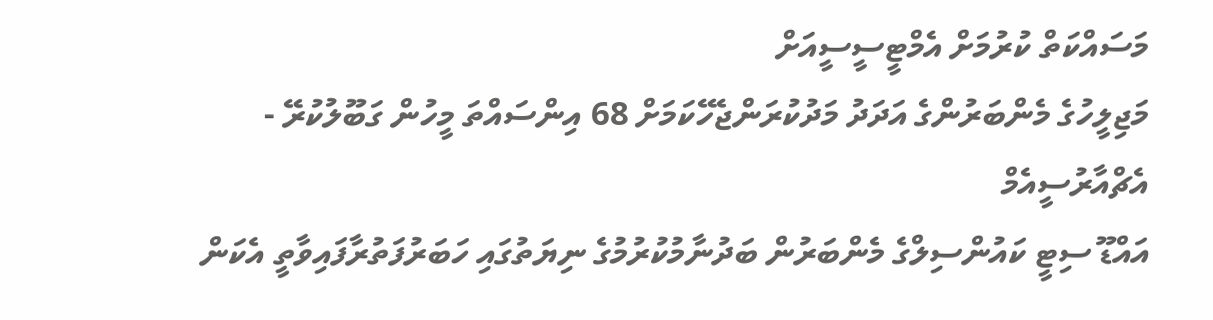މަސައްކަތް ކުރުމަށް އެމްޓީސީސީއަށް
މަޖިލީހުގެ މެންބަރުންގެ އަދަދު މަދުކުރަންޖެހޭކަމަށް 68 އިންސައްތަ މީހުން ގަބޫލުކުރޭ - އެޗްއާރުސީއެމް
އައްޑޫ ސިޓީ ކައުންސިލްގެ މެންބަރުން ބަދުނާމުކުރުމުގެ ނިޔަތުގައި ހަބަރުފަތުރާފައިވާތީ އެކަން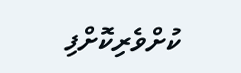ކުށްވެރިކޮށްފި